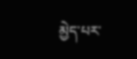མྱེད་པར་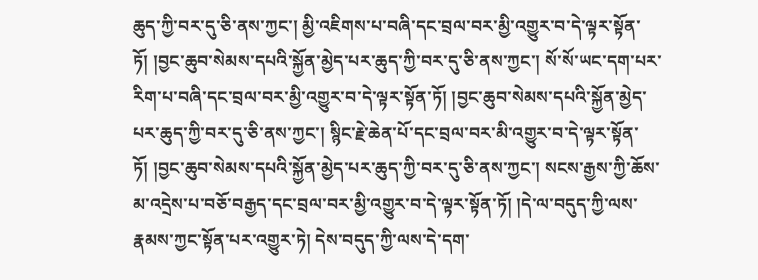ཆུད་ཀྱི་བར་དུ་ཅི་ནས་ཀྱང་། མྱི་འཇིགས་པ་བཞི་དང་བྲལ་བར་མྱི་འགྱུར་བ་དེ་ལྟར་སྟོན་ཏོ། །བྱང་ཆུབ་སེམས་དཔའི་སྐྱོན་མྱེད་པར་ཆུད་ཀྱི་བར་དུ་ཅི་ནས་ཀྱང་། སོ་སོ་ཡང་དག་པར་རིག་པ་བཞི་དང་བྲལ་བར་མྱི་འགྱུར་བ་དེ་ལྟར་སྟོན་ཏོ། །བྱང་ཆུབ་སེམས་དཔའི་སྐྱོན་མྱེད་པར་ཆུད་ཀྱི་བར་དུ་ཅི་ནས་ཀྱང་། སྙིང་རྗེ་ཆེན་པོ་དང་བྲལ་བར་མི་འགྱུར་བ་དེ་ལྟར་སྟོན་ཏོ། །བྱང་ཆུབ་སེམས་དཔའི་སྐྱོན་མྱེད་པར་ཆུད་ཀྱི་བར་དུ་ཅི་ནས་ཀྱང་། སངས་རྒྱས་ཀྱི་ཆོས་མ་འདྲེས་པ་བཅོ་བརྒྱད་དང་བྲལ་བར་མྱི་འགྱུར་བ་དེ་ལྟར་སྟོན་ཏོ། །དེ་ལ་བདུད་ཀྱི་ལས་རྣམས་ཀྱང་སྟོན་པར་འགྱུར་ཏེ། དེས་བདུད་ཀྱི་ལས་དེ་དག་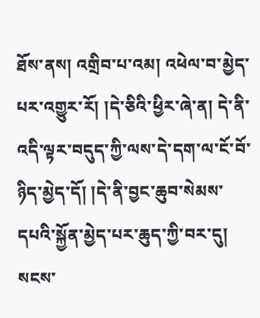ཐོས་ནས། འགྲིབ་པ་འམ། འཕེལ་བ་མྱེད་པར་འགྱུར་རོ། །དེ་ཅིའི་ཕྱིར་ཞེ་ན། དེ་ནི་འདི་ལྟར་བདུད་ཀྱི་ལས་དེ་དག་ལ་ངོ་བོ་ཉིད་མྱེད་དོ། །དེ་ནི་བྱང་ཆུབ་སེམས་དཔའི་སྐྱོན་མྱེད་པར་ཆུད་ཀྱི་བར་དུ། སངས་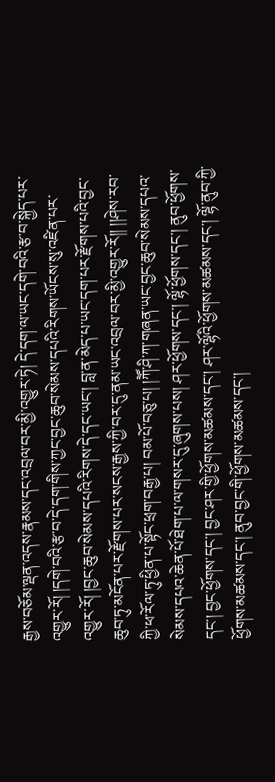རྒྱས་བཅོམ་ལྡན་འདས་རྣམས་དང་འབྲལ་བར་མྱི་འགྱུར་ཏེ། དེ་དག་ལ་ཡང་དགེ་བའི་རྩ་བ་སྐྱེད་པར་འགྱུར་རོ། །དགེ་བའི་རྩ་བ་དེ་དག་གིས་ཀྱང་བྱང་ཆུབ་སེམས་དཔའི་རིགས་ཡོངས་སུ་འཛིན་པར་འགྱུར་རོ། །བྱང་ཆུབ་སེམས་དཔའི་རིགས་དེ་དང་ཡང་། བླ་ན་མེད་པ་ཡང་དག་པར་རྫོགས་པའི་བྱང་ཆུབ་ཏུ་མངོན་པར་རྫོགས་པར་སངས་རྒྱས་ཀྱི་བར་དུ་ནམ་ཡང་འབྲལ་བར་མྱི་འགྱུར་རོ།། །།ཤེས་རབ་ཀྱི་ཕ་རོལ་ཏུ་ཕྱིན་པ་སྟོང་ཕྲག་བརྒྱ་པ། བམ་པོ་བཅུ་པ། །ཀཽ་ཤི་ཀ་གཞན་ཡང་བྱང་ཆུབ་སེམས་དཔའ་སེམས་དཔའ་ཆེན་པོ་ཐེག་པ་ལ་གསར་དུ་ཞུགས་པས། ཤར་ཕྱོགས་དང་། ལྷོ་ཕྱོགས་དང་། ནུབ་ཕྱོགས་དང་། བྱང་ཕྱོགས་དང་། བྱང་ཤར་གྱི་ཕྱོགས་མཚམས་དང་། ཤར་ལྷོའི་ཕྱོགས་མཚམས་དང་། ལྷོ་ནུབ་ཀྱི་ཕྱོགས་མཚམས་དང་། ནུབ་བྱང་གི་ཕྱོགས་མཚམས་དང་།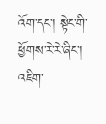འོག་དང་། སྟེང་གི་ཕྱོགས་རེ་རེ་ཞིང་། འཇིག་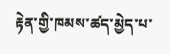རྟེན་གྱི་ཁམས་ཚད་མྱེད་པ་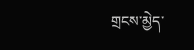གྲངས་མྱེད་